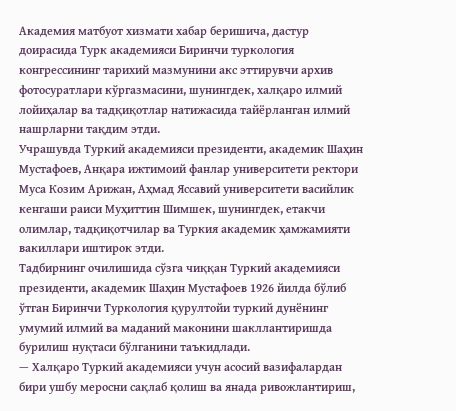Академия матбуот хизмати хабар беришича, дастур доирасида Турк академияси Биринчи туркология конгрессининг тарихий мазмунини акс эттирувчи архив фотосуратлари кўргазмасини, шунингдек, халқаро илмий лойиҳалар ва тадқиқотлар натижасида тайёрланган илмий нашрларни тақдим этди.
Учрашувда Туркий академияси президенти, академик Шаҳин Мустафоев, Анқара ижтимоий фанлар университети ректори Муса Козим Арижан, Аҳмад Яссавий университети васийлик кенгаши раиси Муҳиттин Шимшек, шунингдек, етакчи олимлар, тадқиқотчилар ва Туркия академик ҳамжамияти вакиллари иштирок этди.
Тадбирнинг очилишида сўзга чиққан Туркий академияси президенти, академик Шаҳин Мустафоев 1926 йилда бўлиб ўтган Биринчи Туркология қурултойи туркий дунёнинг умумий илмий ва маданий маконини шакллантиришда бурилиш нуқтаси бўлганини таъкидлади.
— Халқаро Туркий академияси учун асосий вазифалардан бири ушбу меросни сақлаб қолиш ва янада ривожлантириш,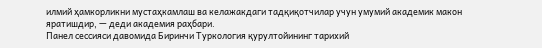илмий ҳамкорликни мустаҳкамлаш ва келажакдаги тадқиқотчилар учун умумий академик макон яратишдир, — деди академия раҳбари.
Панел сессияси давомида Биринчи Туркология қурултойининг тарихий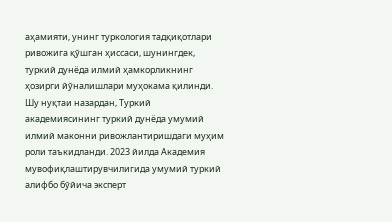аҳамияти, унинг туркология тадқиқотлари ривожига қўшган ҳиссаси, шунингдек, туркий дунёда илмий ҳамкорликнинг ҳозирги йўналишлари муҳокама қилинди.
Шу нуқтаи назардан, Туркий академиясининг туркий дунёда умумий илмий маконни ривожлантиришдаги муҳим роли таъкидланди. 2023 йилда Академия мувофиқлаштирувчилигида умумий туркий алифбо бўйича эксперт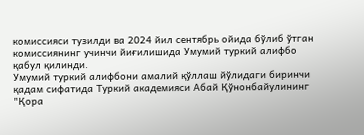комиссияси тузилди ва 2024 йил сентябрь ойида бўлиб ўтган комиссиянинг учинчи йиғилишида Умумий туркий алифбо қабул қилинди.
Умумий туркий алифбони амалий қўллаш йўлидаги биринчи қадам сифатида Туркий академияси Абай Қўнонбайулининг "Қора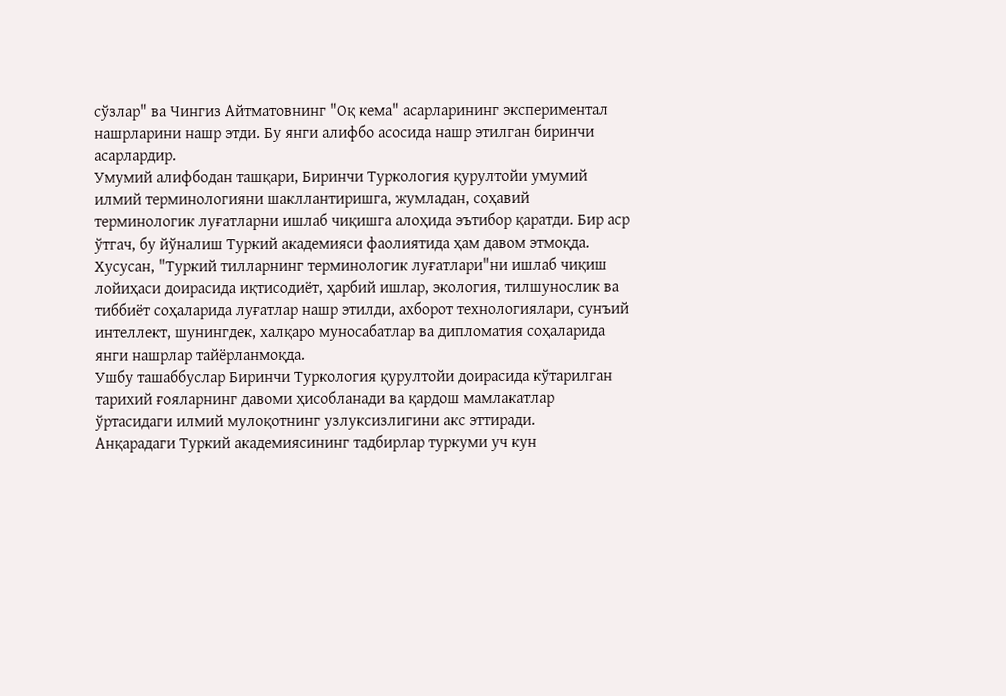сўзлар" ва Чингиз Айтматовнинг "Оқ кема" асарларининг экспериментал нашрларини нашр этди. Бу янги алифбо асосида нашр этилган биринчи асарлардир.
Умумий алифбодан ташқари, Биринчи Туркология қурултойи умумий илмий терминологияни шакллантиришга, жумладан, соҳавий терминологик луғатларни ишлаб чиқишга алоҳида эътибор қаратди. Бир аср ўтгач, бу йўналиш Туркий академияси фаолиятида ҳам давом этмоқда.
Хусусан, "Туркий тилларнинг терминологик луғатлари"ни ишлаб чиқиш лойиҳаси доирасида иқтисодиёт, ҳарбий ишлар, экология, тилшунослик ва тиббиёт соҳаларида луғатлар нашр этилди, ахборот технологиялари, сунъий интеллект, шунингдек, халқаро муносабатлар ва дипломатия соҳаларида янги нашрлар тайёрланмоқда.
Ушбу ташаббуслар Биринчи Туркология қурултойи доирасида кўтарилган тарихий ғояларнинг давоми ҳисобланади ва қардош мамлакатлар ўртасидаги илмий мулоқотнинг узлуксизлигини акс эттиради.
Анқарадаги Туркий академиясининг тадбирлар туркуми уч кун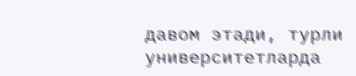давом этади, турли университетларда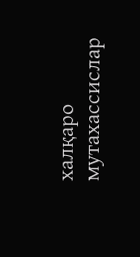халқаро мутахассислар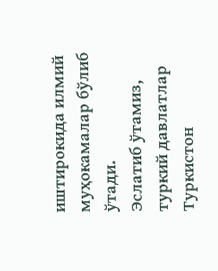иштирокида илмий муҳокамалар бўлиб ўтади.
Эслатиб ўтамиз, туркий давлатлар Туркистон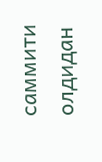саммити олдидан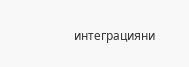интеграцияни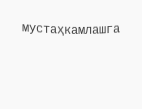мустаҳкамлашга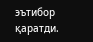эътибор қаратди.